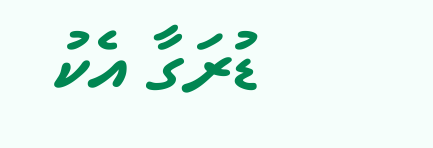ޑުރަގާ އެކު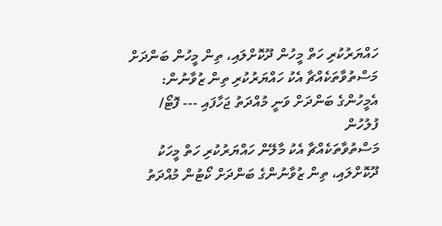ހައްޔަރުކުރި ހަތް މީހުން ދޫކޮށްލައި، ތިން މީހުން ބަންދަށް
މަސްތުވާތަކެއްޗާ އެކު ހައްޔަރުކުރި ތިން ޒުވާނުން: އެމީހުންގެ ބަންދަށް ވަނީ މުއްދަތު ޖަހާފައި --- ފޮޓޯ/ ފުލުހުން
މަސްތުވާތަކެއްޗާ އެކު މާލޭން ހައްޔަރުކުރި ހަތް މީހަކު ދޫކޮށްލައި، ތިން ޒުވާނުންގެ ބަންދަށް ކޯޓުން މުއްދަތު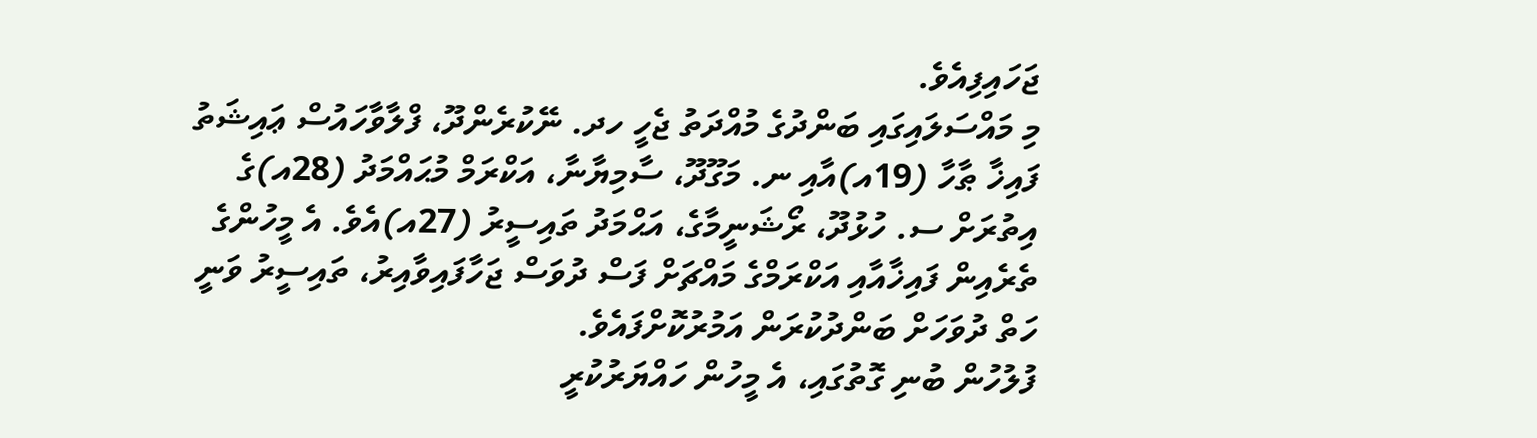ޖަހައިފިއެވެ.
މި މައްސަލައިގައި ބަންދުގެ މުއްދަތު ޖެހީ ހދ. ނޭކުރެންދޫ، ފްލާވާހައުސް ޢައިޝަތު ފައިޚާ ޠާހާ (19އ)އާއި ނ. މަގޫދޫ، ސާމިޔާނާ، އަކްރަމް މުޙައްމަދު (28އ)ގެ އިތުރަށް ސ. ހުޅުދޫ، ރޯޝަނީމާގެ، އަޙްމަދު ތައިސީރު (27އ)އެވެ. އެ މީހުންގެ ތެރެއިން ފައިޚާއާއި އަކްރަމްގެ މައްޗަށް ފަސް ދުވަސް ޖަހާފައިވާއިރު، ތައިސީރު ވަނީ ހަތް ދުވަހަށް ބަންދުކުރަން އަމުރުކޮށްފައެވެ.
ފުލުހުން ބުނި ގޮތުގައި، އެ މީހުން ހައްޔަރުކުރީ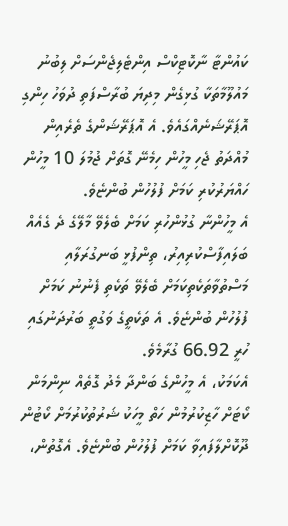ކައުންޓާ ނާކޮޓިކްސް އިންޓެލިޖެންސަށް ލިބުނު މައުލޫމާތަކާ ގުޅިގެން މިދިޔަ ބުރާސްފަތި ދުވަހު ހިންގި އޮޕަރޭޝަނެއްގައެވެ. އެ އޮޕަރޭޝަންގެ ތެރެއިން މުއްދަތު ޖެހި މީހުން ހިމެނޭ ގޮތަށް ޖުމުލަ 10 މީހުން ހައްޔަރުކުރި ކަމަށް ފުލުހުން ބުންޏެވެ.
އެ މީހުންނާ ގުޅުންހުރި ކަމަށް ބެލެވޭ މާލޭގެ ދެ ގެއެއް ބަލައިފާސްކުރިއިރު، ތިންފުޅީ ބަނގުރަލާއި މަސްތުވާތަކެތިކަމަށް ބެލެވޭ ތަކެތި ފެނުނު ކަމަށް ފުލުހުން ބުންޏެވެ. އެ ތަކެތީގެ ވަގުތީ ބަރުދަނުގައި ހުރީ 66.92 ގުރާމެވެ.
އެކަމަކު، އެ މީހުންގެ ބަންދާ މެދު ގޮތެއް ނިންމަން ކޯޓަށް ހާޒިކުރުމުން ހަތް މީހަކު ޝަރުތުކުރުމަށް ކޯޓުން ދޫކޮށްލާފައިވާ ކަމަށް ފުލުހުން ބުންޏެވެ. އެގޮތުން،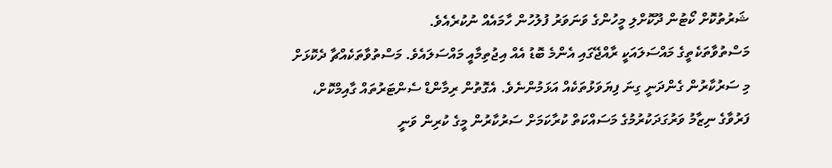ޝަރުތުކޮށް ކޯޓުން ދޫކޮށްލި މީހުންގެ ވަނަވަރު ފުލުހުން ހާމައެއް ނުކުރެއެވެ.
މަސްތުވާތަކެތީގެ މައްސަލައަކީ ރާއްޖޭގައި އެންމެ ބޮޑު އެއް އިޖުތިމާއީ މައްސަލައެވެ. މަސްތުވާތަކެއްޗާ ދެކޮޅަށް މި ސަރުކާރުން ގެންދަނީ ގިނަ ފިޔަވަޅުތަކެއް އަޅަމުންނެވެ. އެގޮތުން ރިމާންޑް ސެންޓަރުތައް ގާއިމްކޮށް، ފަރުވާގެ ނިޒާމު ވަރުގަދަކުރުމުގެ މަސައްކަތް ކުރާކަމަށް ސަރުކާރުން މީގެ ކުރިން ވަނީ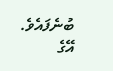ބުނެފައެވެ.
އޭގެ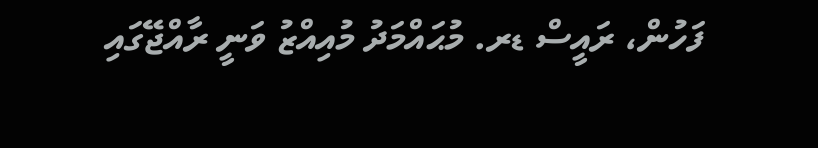ފަހުން، ރައީސް ޑރ. މުޙައްމަދު މުއިއްޒު ވަނީ ރާއްޖޭގައި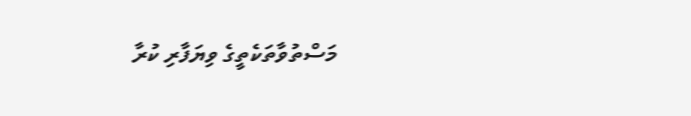މަސްތުވާތަކެތީގެ ވިޔަފާރި ކުރާ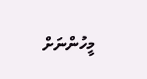މީހުންނަށް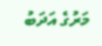މަރުގެ އަދަބު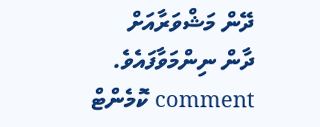ދޭން މަޝްވަރާއަށް ދާން ނިންމަވާފައެވެ.
comment ކޮމެންޓް